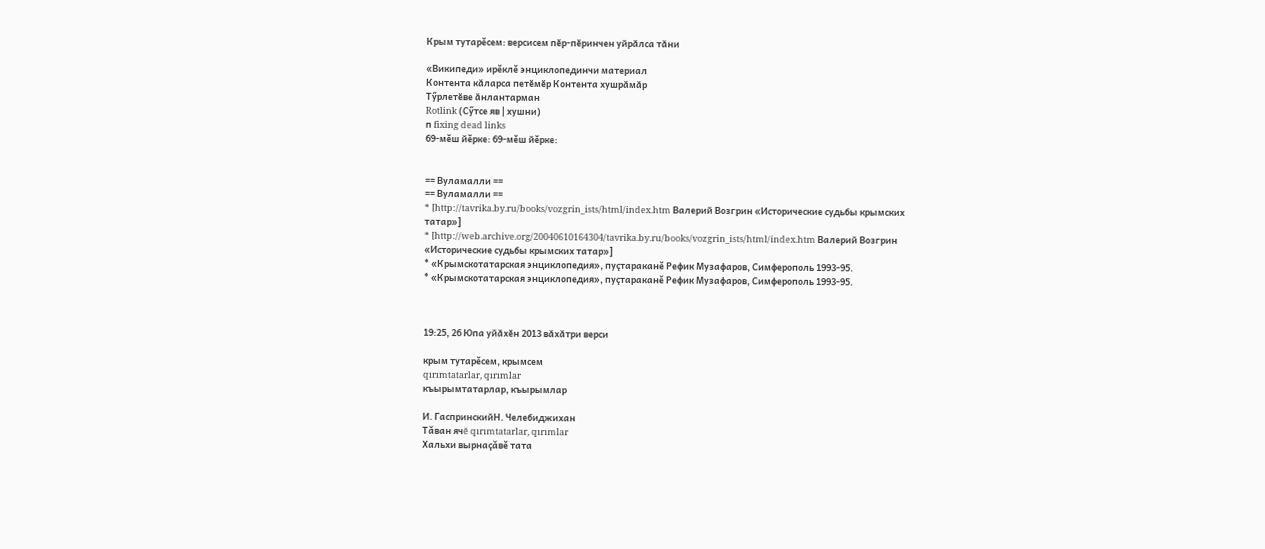Крым тутарĕсем: версисем пӗр-пӗринчен уйрӑлса тӑни

«Википеди» ирĕклĕ энциклопединчи материал
Контента кӑларса петӗмӗр Контента хушрӑмӑр
Тӳрлетӗве ӑнлантарман
Rotlink (Сӳтсе яв | хушни)
п fixing dead links
69-мĕш йĕрке: 69-мĕш йĕрке:


== Вуламалли ==
== Вуламалли ==
* [http://tavrika.by.ru/books/vozgrin_ists/html/index.htm Валерий Возгрин «Исторические судьбы крымских татар»]
* [http://web.archive.org/20040610164304/tavrika.by.ru/books/vozgrin_ists/html/index.htm Валерий Возгрин «Исторические судьбы крымских татар»]
* «Крымскотатарская энциклопедия», пуçтараканĕ Рефик Музафаров, Симферополь 1993-95.
* «Крымскотатарская энциклопедия», пуçтараканĕ Рефик Музафаров, Симферополь 1993-95.



19:25, 26 Юпа уйӑхӗн 2013 вӑхӑтри верси

крым тутарĕсем, крымсем
qırımtatarlar, qırımlar
къырымтатарлар, къырымлар

И. ГаспринскийН. Челебиджихан
Тăван ячĕ qırımtatarlar, qırımlar
Хальхи вырнаçăвĕ тата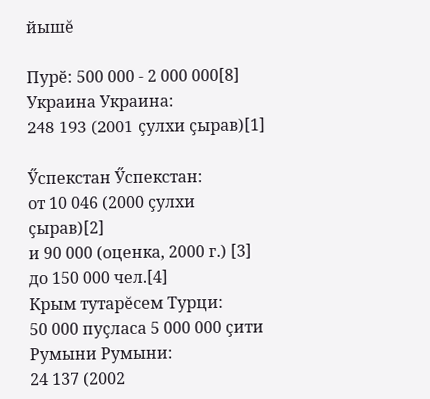йышĕ

Пурӗ: 500 000 - 2 000 000[8]
Украина Украина:
248 193 (2001 çулхи çырав)[1]

Ӳспекстан Ӳспекстан:
от 10 046 (2000 çулхи çырав)[2]
и 90 000 (оценка, 2000 г.) [3]
до 150 000 чел.[4]
Крым тутарĕсем Турци:
50 000 пуçласа 5 000 000 çити
Румыни Румыни:
24 137 (2002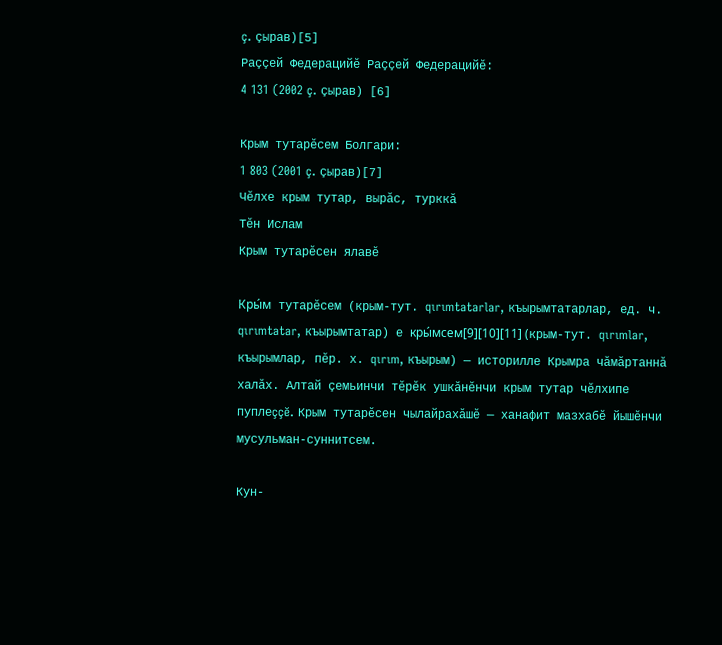ç. çырав)[5]
Раççей Федерацийĕ Раççей Федерацийĕ:
4 131 (2002 ç. çырав) [6]

Крым тутарĕсем Болгари:
1 803 (2001 ç. çырав)[7]
Чĕлхе крым тутар, вырăс, турккă
Тĕн Ислам
Крым тутарĕсен ялавĕ

Кры́м тутарĕсем (крым-тут. qırımtatarlar, къырымтатарлар, ед. ч. qırımtatar, къырымтатар) е кры́мсем[9][10][11] (крым-тут. qırımlar, къырымлар, пĕр. х. qırım, къырым) — историлле Крымра чăмăртаннă халăх. Алтай çемьинчи тĕрĕк ушкăнĕнчи крым тутар чĕлхипе пуплеççĕ. Крым тутарĕсен чылайрахăшĕ — ханафит мазхабĕ йышĕнчи мусульман-суннитсем.

Кун-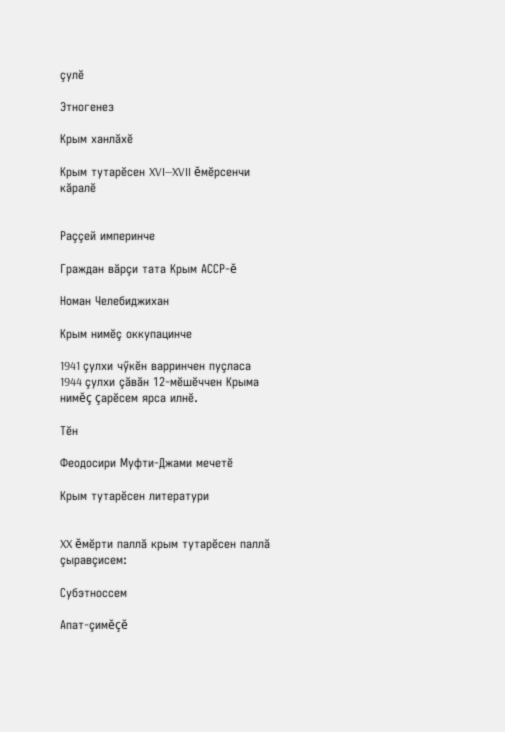çулĕ

Этногенез

Крым ханлăхĕ

Крым тутарĕсен XVI—XVII ĕмĕрсенчи кăралĕ


Раççей империнче

Граждан вăрçи тата Крым АССР-ĕ

Номан Челебиджихан

Крым нимĕç оккупацинче

1941 çулхи чӳкĕн варринчен пуçласа 1944 çулхи çăвăн 12-мĕшĕччен Крыма нимĕç çарĕсем ярса илнĕ.

Тĕн

Феодосири Муфти-Джами мечетĕ

Крым тутарĕсен литератури


XX ĕмĕрти паллă крым тутарĕсен паллă çыравçисем:

Субэтноссем

Апат-çимĕçĕ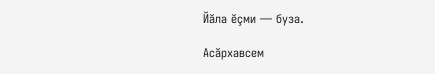Йăла ĕçми — буза.

Асăрхавсем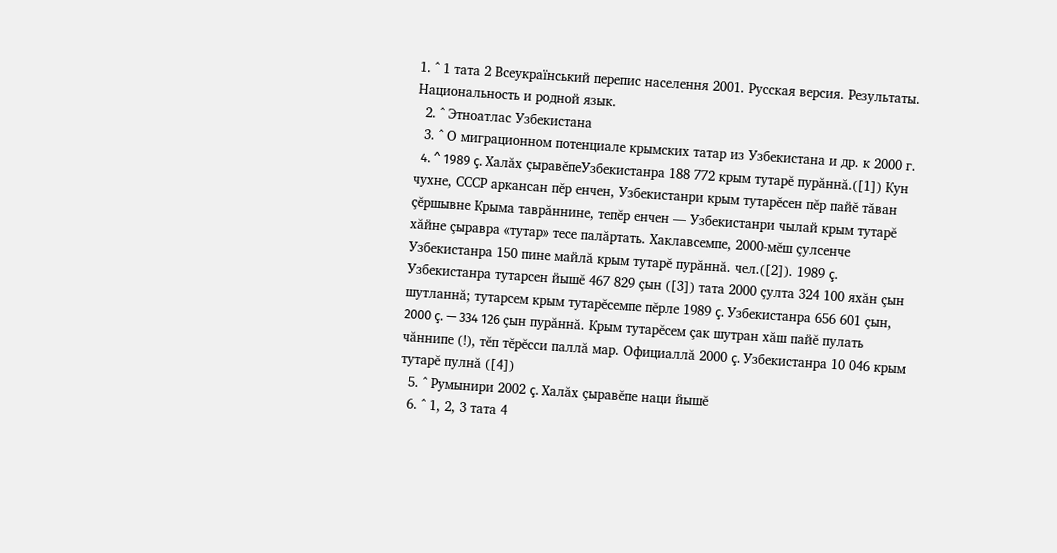1. ^ 1 тата 2 Всеукраїнський перепис населення 2001. Русская версия. Результаты. Национальность и родной язык.
  2. ^ Этноатлас Узбекистана
  3. ^ О миграционном потенциале крымских татар из Узбекистана и др. к 2000 г.
  4. ^ 1989 ç. Халăх çыравĕпеУзбекистанра 188 772 крым тутарĕ пурăннă.([1]) Кун чухне, СССР аркансан пĕр енчен, Узбекистанри крым тутарĕсен пĕр пайĕ тăван çĕршывне Крыма таврăннине, тепĕр енчен — Узбекистанри чылай крым тутарĕ хăйне çыравра «тутар» тесе палăртать. Хаклавсемпе, 2000-мĕш çулсенче Узбекистанра 150 пине майлă крым тутарĕ пурăннă. чел.([2]). 1989 ç. Узбекистанра тутарсен йышĕ 467 829 çын ([3]) тата 2000 çулта 324 100 яхăн çын шутланнă; тутарсем крым тутарĕсемпе пĕрле 1989 ç. Узбекистанра 656 601 çын, 2000 ç. — 334 126 çын пурăннă. Крым тутарĕсем çак шутран хăш пайĕ пулать чăннипе (!), тĕп тĕрĕсси паллă мар. Официаллă 2000 ç. Узбекистанра 10 046 крым тутарĕ пулнă ([4])
  5. ^ Румынири 2002 ç. Халăх çыравĕпе наци йышĕ
  6. ^ 1, 2, 3 тата 4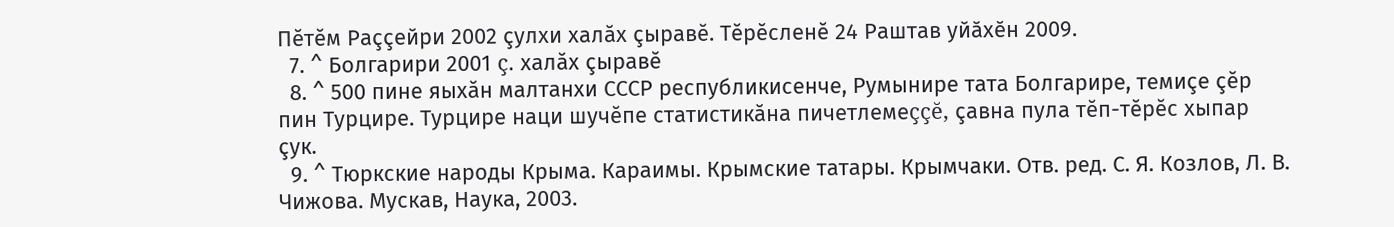Пĕтĕм Раççейри 2002 çулхи халăх çыравĕ. Тĕрĕсленĕ 24 Раштав уйӑхӗн 2009.
  7. ^ Болгарири 2001 ç. халăх çыравĕ
  8. ^ 500 пине яыхăн малтанхи СССР республикисенче, Румынире тата Болгарире, темиçе çĕр пин Турцире. Турцире наци шучĕпе статистикăна пичетлемеççĕ, çавна пула тĕп-тĕрĕс хыпар çук.
  9. ^ Тюркские народы Крыма. Караимы. Крымские татары. Крымчаки. Отв. ред. С. Я. Козлов, Л. В. Чижова. Мускав, Наука, 2003.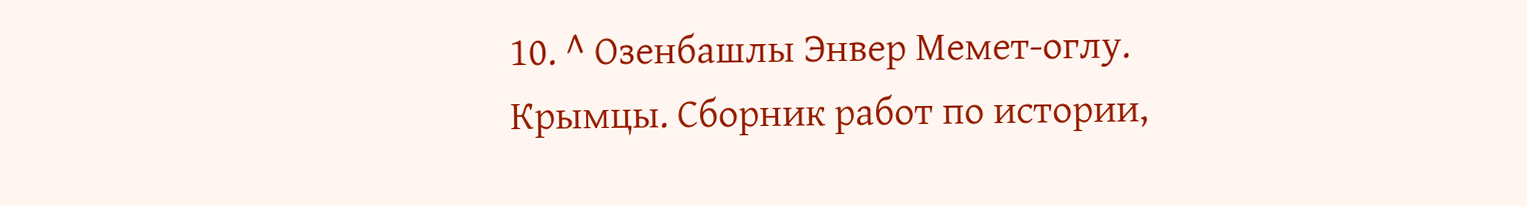10. ^ Озенбашлы Энвер Мемет-оглу. Крымцы. Сборник работ по истории,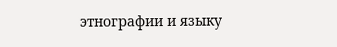этнографии и языку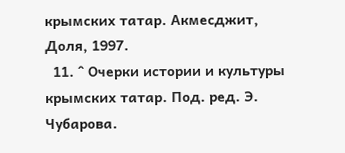крымских татар. Акмесджит, Доля, 1997.
  11. ^ Очерки истории и культуры крымских татар. Под. ред. Э. Чубарова.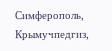Симферополь, Крымучпедгиз,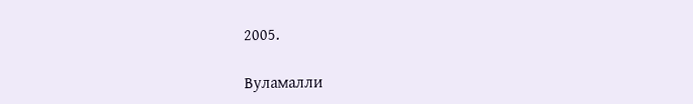2005.

Вуламалли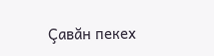Çавăн пекех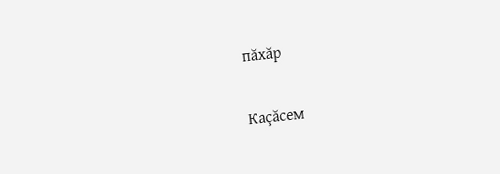пăхăр

Каçăсем